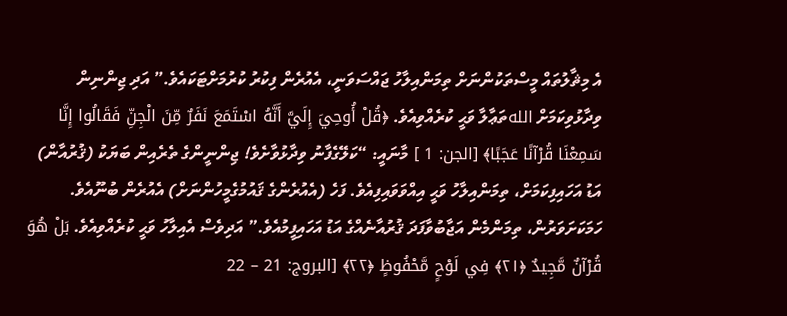އެ މިޘާލުތައް މީސްތަކުންނަށް ތިމަންއިލާހު ޖައްސަވަނީ، އެއުރެން ފިކުރު ކުރުމަށްޓަކައެވެ.” އަދި ޖިންނިން ވިދާޅުވިކަމަށް اللهތަޢާލާ ވަޙީ ކުރެއްވިއެވެ. ﴿قُلْ أُوحِيَ إِلَيَّ أَنَّهُ اسْتَمَعَ نَفَرٌ مِّنَ الْجِنِّ فَقَالُوا إِنَّا سَمِعْنَا قُرْآنًا عَجَبًا﴾ [الجن: 1 ] މާނައީ: “ކަލޭގެފާނު ވިދާޅުވާށެވެ! ޖިންނީންގެ ތެރެއިން ބަޔަކު (ޤުރުއާން) އަޑު އަހައިފިކަމަށް، ތިމަންއިލާހު ވަޙީ އިއްވަވައިފިއެވެ. ފަހެ (އެއުރެންގެ ޤައުމުގެމީހުންނަށް) އެއުރެން ބުނޫއެވެ. ހަމަކަށަވަރުން، ތިމަންމެން އަޖާބުވާފަދަ ޤުރުއާނެއްގެ އަޑު އަހައިފީމުއެވެ.” އަދިވެސް އެއިލާހު ވަޙީ ކުރެއްވިއެވެ. بَلْ هُوَ قُرْآنٌ مَّجِيدٌ ﴿٢١﴾ فِي لَوْحٍ مَّحْفُوظٍ ﴿٢٢﴾ [البروج: 21 – 22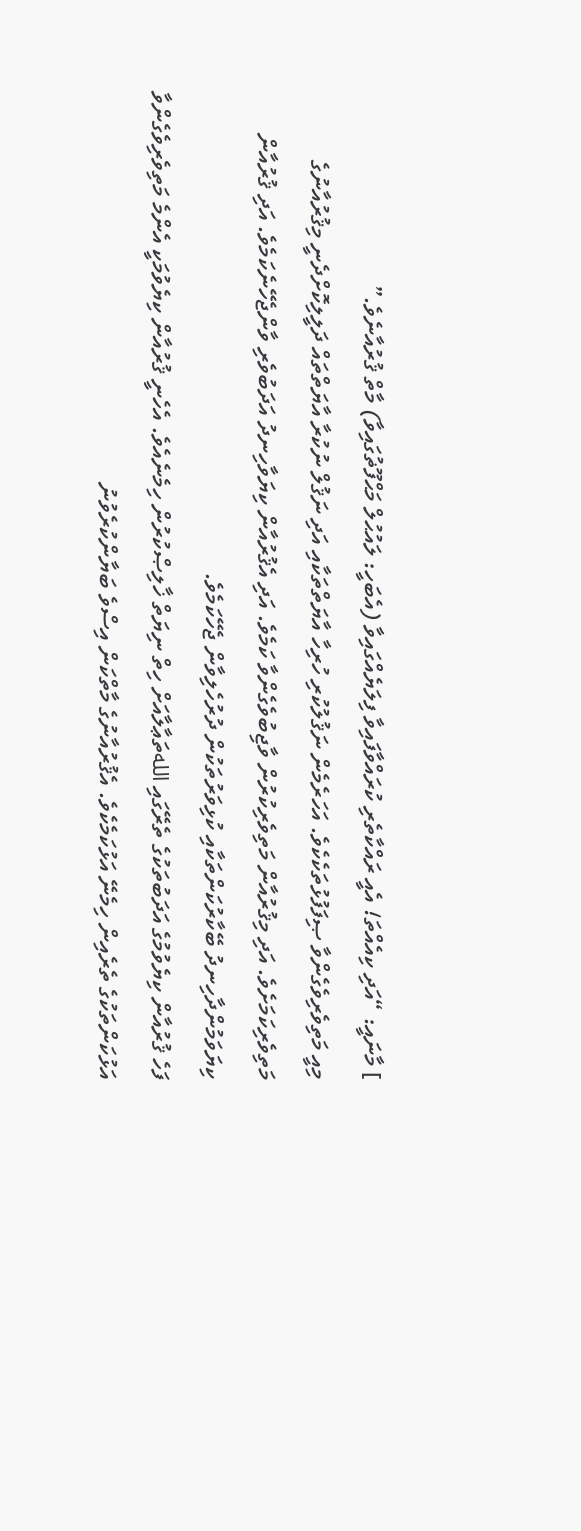] މާނައީ: “އަދި ކިއެއްތަ! އެއީ ރައްކާތެރި ކުރައްވާފައިވާ ފިލަޔެއްގައިވާ (އެބަހީ: ލައުޙުލް މަޙްފޫޡުގައިވާ) މާތް ޤުރުއާނެވެ.”
މިއީ މަތިވެރިވެގެންވާ ޞިފަފުޅުތަކެކެވެ. އަހަރެމެން ނަޤުލުކުރި ހުރިހާ އާޔަތްތަކާއި އަދި ނަޤުލް ނުކުރާ އާޔަތްތައް ދަލީލިކޮށްދެނީ މިޤުރުއާނުގެ މަތިވެރިކަމަށެވެ. އަދި މިޤުރުއާން މަތިވެރިކުރުން ވާޖިބުވެގެންވާ ކަމެވެ. އަދި އެޤުރުއާން ކިޔަވާހިނދު އަދަބުވެރި ވާންޖެހޭނެކަމެވެ. އަދި ޤުރުއާން ކިޔަވަމުންދާހިނދު ބޭކާރުކަންތަކާއި ކުޅިވަރުތަކުން ދުރުހެލިވާން ޖެހޭކަމެވެ.
ފަހެ ޤުރުއާން ކިޔެވުމުގެ އަދަބުތަކުގެ ތެރޭގައި اللهތަޢާލާއަށް ހިތް ނިޔަތް ޚާލިޞްކުރުން ހިމެނެއެވެ. އެހެނީ ޤުރުއާން ކިޔެވުމަކީ އެންމެ މަތިވެރިވެގެންވާ އަޅުކަންތަކުގެ ތެރެއިން ހިމެނޭ އަޅުކަމެކެވެ. އެޤުރުއާނުގެ މާތްކަން އިސްވެ ބަޔާންކުރެވުނު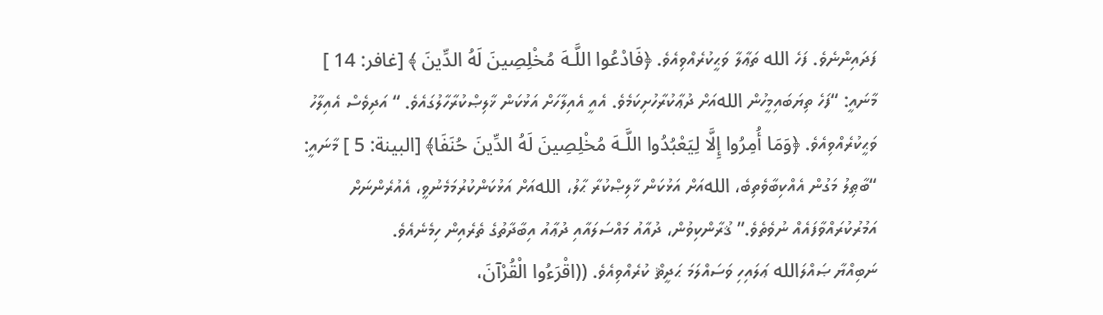ފަދައިންނެވެ. ފަހެ الله ތަޢާލާ ވަޙީކުރެއްވިއެވެ. ﴿فَادْعُوا اللَّـهَ مُخْلِصِينَ لَهُ الدِّينَ ﴾ [غافر: 14 ] މާނައީ: “ފަހެ ތިޔަބައިމީހުން اللهއަށް ދުޢާކުރާހުށިކަމެވެ. އެއީ އެއިލާހަށް އަޅުކަން ޚާލިޞްކުރާހާލުގައެވެ. “ އަދިވެސް އެއިލާހު ވަޙީކުރެއްވިއެވެ. ﴿وَمَا أُمِرُوا إِلَّا لِيَعْبُدُوا اللَّـهَ مُخْلِصِينَ لَهُ الدِّينَ حُنَفَا﴾ [البينة: 5 ] މާނައީ: “ބާޠިލު މަގުން އެއްކިބާވެތިބެ، اللهއަށް އަޅުކަން ޚާލިޞްކުރާ ޙާލު، اللهއަށް އަޅުކަންކުރުމަމެނުވީ، އެއުރެންނަށް އަމުރުކުރައްވާފައެއް ނުވެތެވެ.” ޤުރާންކިވުން، ދުއާއު މައްސަލައާއި ދުޢާއު އިބާދާތުގެ ތެރެއިން ހިމެނެއެވެ.
ނަބިއްޔާ ޞައްލަالله ޢަލައިހި ވަސައްލަމަ ޙަދީޘް ކުރެއްވިއެވެ. ((اقْرَءُوا الْقُرْآنَ،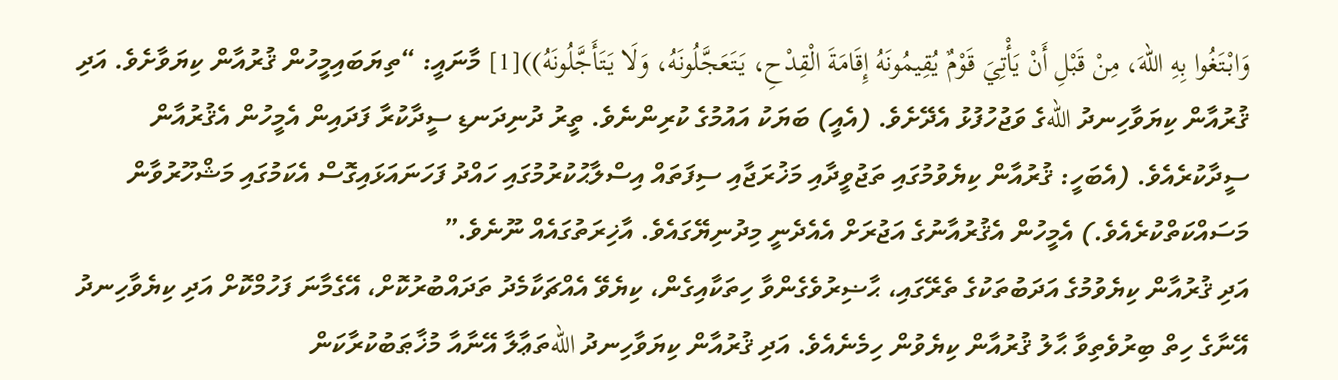وَابْتَغُوا بِهِ اللهَ، مِنْ قَبْلِ أَنْ يَأْتِيَ قَوْمٌ يُقِيمُونَهُ إِقَامَةَ الْقِدْحِ، يَتَعَجَّلُونَهُ، وَلَا يَتَأَجَّلُونَهُ))[1] މާނައީ: “ތިޔަބައިމީހުން ޤުރުއާން ކިޔަވާށެވެ. އަދި ޤުރުއާން ކިޔަވާހިނދު اللهގެ ވަޖުހުފުޅު އެދޭށެވެ. (އެއީ) ބަޔަކު އައުމުގެ ކުރިންނެވެ. ތީރު ދުނިދަނޑި ސީދާކުރާ ފަދައިން އެމީހުން އެޤުރުއާން ސީދާކުރެއެވެ. (އެބަހީ: ޤުރުއާން ކިޔެވުމުގައި ތަޖުވީދާއި މަޚުރަޖާއި ސިފަތައް އިސްލާޙުކުރުމުގައި ހައްދު ފަހަނައަޅައިގޮސް އެކަމުގައި މަޝްހޫރުވާން މަސައްކަތްކުރެއެވެ.) އެމީހުން އެޤުރުއާނުގެ އަޖުރަށް އެއެދެނީ މިދުނިޔޭގައެވެ. އާޚިރަތުގައެއް ނޫނެވެ.”
އަދި ޤުރުއާން ކިޔެވުމުގެ އަދަބުތަކުގެ ތެރޭގައި، ޙާޟިރުވެގެންވާ ހިތަކާއިގެން، ކިޔެވޭ އެއްޗަކާމެދު ތަދައްބުރުކޮށް، އޭގެމާނަ ފަހުމްކޮށް އަދި ކިޔެވާހިނދު އޭނާގެ ހިތް ބިރުވެތިވާ ޙާލު ޤުރުއާން ކިޔެވުން ހިމެނެއެވެ. އަދި ޤުރުއާން ކިޔަވާހިނދު اللهތަޢާލާ އޭނާއާ މުޚާޠަބުކުރާކަން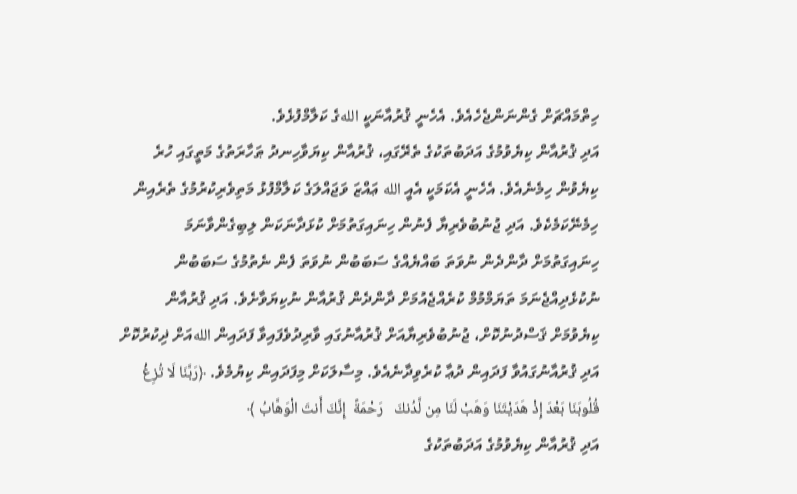ހިތްމައްޗަށް ގެންނަންޖެހެއެވެ. އެހެނީ ޤުރުއާނަކީ اللهގެ ކަލާމްފުޅެވެ.
އަދި ޤުރުއާން ކިޔެވުމުގެ އަދަބުތަކުގެ ތެރޭގައި، ޤުރުއާން ކިޔަވާހިނދު ޠަހާރަތުގެ މަތީގައި ހުރެ ކިޔެވުން ހިމެނެއެވެ. އެހެނީ އެކަމަކީ އެއީ الله ޢައްޒަ ވަޖައްލަގެ ކަލާމްފުޅު މަތިވެރިކުރުމުގެ ތެރެއިން ހިމެނޭކަމެކެވެ. އަދި ޖުނުބުވެރިޔާ ފެނުން ހިނައިގަތުމަށް ކުޅަދާނަކަން ލިބިގެންވާނަމަ ހިނައިގަތުމަށް ދާންދެން ނުވަތަ ބައްޔެއްގެ ސަބަބުން ނުވަތަ ފެން ނެތުމުގެ ސަބަބުން ނުކުޅެދިއްޖެނަމަ ތަޔަމްމުމް ކުރެއްޖެއުމަށް ދާންދެން ޤުރުއާން ނުކިޔަވާށެވެ. އަދި ޤުރުއާން ކިޔެވުމަށް ޤަސްދުނުކޮށް، ޖުނުބުވެރިޔާއަށް ޤުރުއާނުގައި ވާރިދުވެފައިވާ ފަދައިން اللهއަށް ޛިކުރުކޮށް އަދި ޤުރުއާނުގައުވާ ފަދައިން ދުޢާ ކުރެވިދާނެއެވެ. މިސާލަކަށް މިފަދައިން ކިޔުމެވެ. ﴿رَبَّنَا لَا تُزِغْ قُلُوبَنَا بَعْدَ إِذْ هَدَيْتَنَا وَهَبْ لَنَا مِن لَّدُنكَ   رَحْمَةً  إِنَّكَ أَنتَ الْوَهَّابُ ﴾
އަދި ޤުރުއާން ކިޔެވުމުގެ އަދަބުތަކުގެ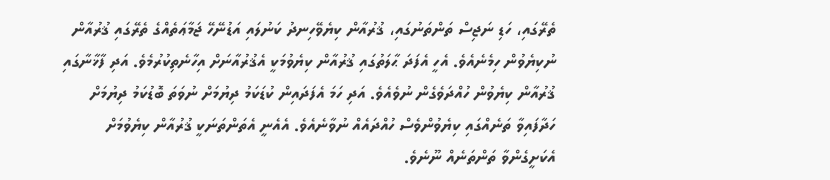ތެރޭގައި، ހަޑި ނަޖިސް ތަންތަނުގައި، ޤުރުއާން ކިޔެވޭހިނދު ކަނުލައި އަޑުނޭހޭ ޖަމާޢަތެއްގެ ތެރޭގައި ޤުރުއާން ނުކިޔެވުން ހިމެނެއެވެ. އެހީ އެފަދަ ޙާލަތުގައި ޤުރުއާން ކިޔެވުމަކީ އެޤުރުއާނަށް އިހާނެތިކުރުމެވެ. އަދި ފާޚާނާގައި ޤުރުއާން ކިޔެވުން ހުއްދަވެގެން ނުވެއެވެ. އަދި ހަމަ އެފަދައިން ކުޑަކަމު ދިޔުމަށް ނުވަތަ ބޮޑުކަމު ދިޔުމަށް ހަދާފައިވާ ތަނެއްގައި ކިޔެވުންވެސް ހުއްދައެއް ނުވާނެއެވެ. އެއެނީ އެތަންތަނަކީ ޤުރުއާން ކިޔެވުމަށް އެކަށީގެންވާ ތަންތަނެއް ނޫނެވެ.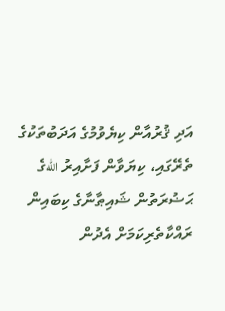އަދި ޤުރުއާން ކިޔެވުމުގެ އަދަބުތަކުގެ ތެރޭގައި، ކިޔަވާން ފަށާއިރު اللهގެ ޙަޟުރަތުން ޝައިޠާނާގެ ކިބައިން ރައްކާތެރިކަމަށް އެދުން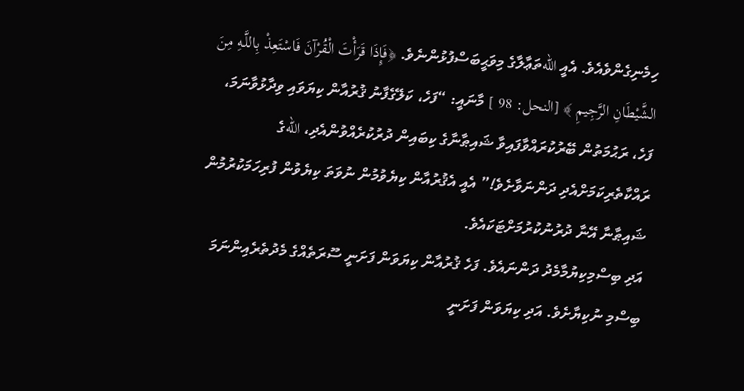ހިމެނިގެންވެއެވެ. އެއީ اللهތަޢާލާގެ މިވަޙީބަސްފުޅުންނެވެ. ﴿فَإِذَا قَرَأْتَ الْقُرْآنَ فَاسْتَعِذْ بِاللَّـهِ مِنَ الشَّيْطَانِ الرَّجِيمِ ﴾ [النحل: 98 ] މާނައީ: “ފަހެ، ކަލޭގެފާނު ޤުރުއާން ކިޔަވައި ވިދާޅުވާނަމަ، ފަހެ، ރަޙުމަތުން ބޭރުކުރައްވާފައިވާ ޝައިޠާނާގެ ކިބައިން ދުރުކުރެއްވުންއެދި، اللهގެ ރައްކާތެރިކަމަށްއެދި ދަންނަވާށެވެ!” އެއީ އެޤުރުއާން ކިޔެވުމުން ނުވަތަ ކިޔެވުން ފުރިހަމަކުރުމުން ޝައިޠާނާ އޭނާ ދުރުނުކުރުމަށްޓަކައެވެ.
އަދި ބިސްމިކިޔުމާމެދު ދަންނައެވެ. ފަހެ ޤުރުއާން ކިޔަވަން ފަށަނީ ސޫރަތެއްގެ މެދުތެރެއިންނަމަ ބިސްމި ނުކިޔާށެވެ. އަދި ކިޔަވަން ފަށަނީ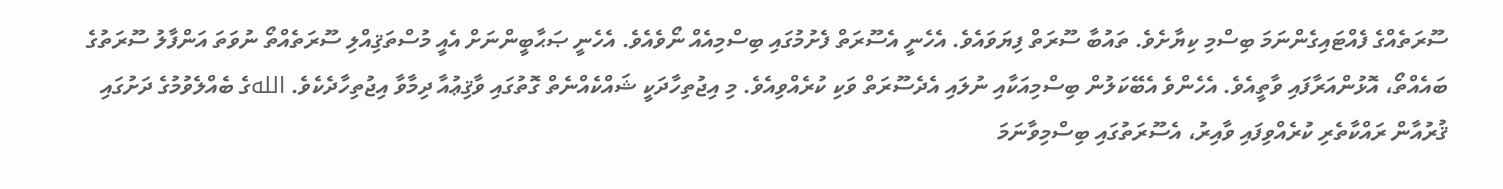ސޫރަތެއްގެ ފެއްޓައިގެންނަމަ ބިސްމި ކިޔާށެވެ. ތައުބާ ސޫރަތް ފިޔަވައެވެ. އެހެނީ އެސޫރަތް ފެށުމުގައި ބިސްމިއެއް ނޯވެއެވެ. އެހެނީ ޞަޙާބީންނަށް އެއީ މުސްތަޤިއްލި ސޫރަތެއްތޯ ނުވަތަ އަންފާލު ސޫރަތުގެ ބައެއްތޯ، އޮޅުންއަރާފައި ވާތީއެވެ. އެހެންވެ އެބޭކަލުން ބިސްމިއަކާއި ނުލައި އެދެސޫރަތް ވަކި ކުރެއްވިއެވެ. މި އިޖުތިހާދަކީ ޝައްކެއްނެތް ގޮތުގައި ވާޤިޢުއާ ދިމާވާ އިޖުތިހާދެކެވެ. اللهގެ ބެއްލެވުމުގެ ދަށުގައި ޤުރުއާން ރައްކާތެރި ކުރެއްވިފައި ވާއިރު، އެސޫރަތުގައި ބިސްމިވާނަމަ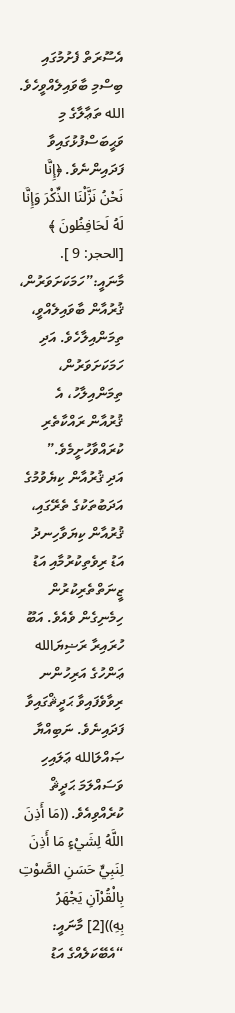އެސޫރަތް ފެށުމުގައި ބިސްމި ބާވައިލެއްވީހެވެ. الله ތަޢާލާގެ މި ވަޙީބަސްފުޅުގައިވާ ފަދައިންނެވެ. ﴿إِنَّا نَحْنُ نَزَّلْنَا الذِّكْرَ وَإِنَّا لَهُ لَحَافِظُونَ ﴾ [الحجر: 9 ]. މާނައީ:”ހަމަކަށަވަރުން، ޤުރުއާން ބާވައިލެއްވީ، ތިމަންއިލާހެވެ. އަދި ހަމަކަށަވަރުން، ތިމަންއިލާހު، އެ ޤުރުއާން ރައްކާތެރި ކުރައްވާހުށީމެވެ.”
އަދި ޤުރުއާން ކިޔެވުމުގެ އަދަބުތަކުގެ ތެރޭގައި، ޤުރުއާން ކިޔަވާހިނދު އަޑު ރިވެތިކުރުމާއި އަޑު ޒީނަތްތެރިކުރުން ހިމެނިގެން ވެއެވެ. އަބޫ ހުރައިރާ ރަޟިޔަالله ޢަންހުގެ އަރިހުންނ ރިވާވެފައިވާ ޙަދީޘްގައިވާ ފަދައިނެވެ. ނަބިއްޔާ ޞައްލަالله ޢަލައިހި ވަސައްލަމަ ޙަދީޘް ކުރެއްވިއެވެ. ((مَا أَذِنَ اللَّهُ لِشَيْءٍ مَا أَذِنَ لِنَبِيٍّ حَسَنِ الصَّوْتِ بِالْقُرْآنِ يَجْهَرُ بِهِ))[2] މާނައީ: “އެބޭކަލެއްގެ އަޑު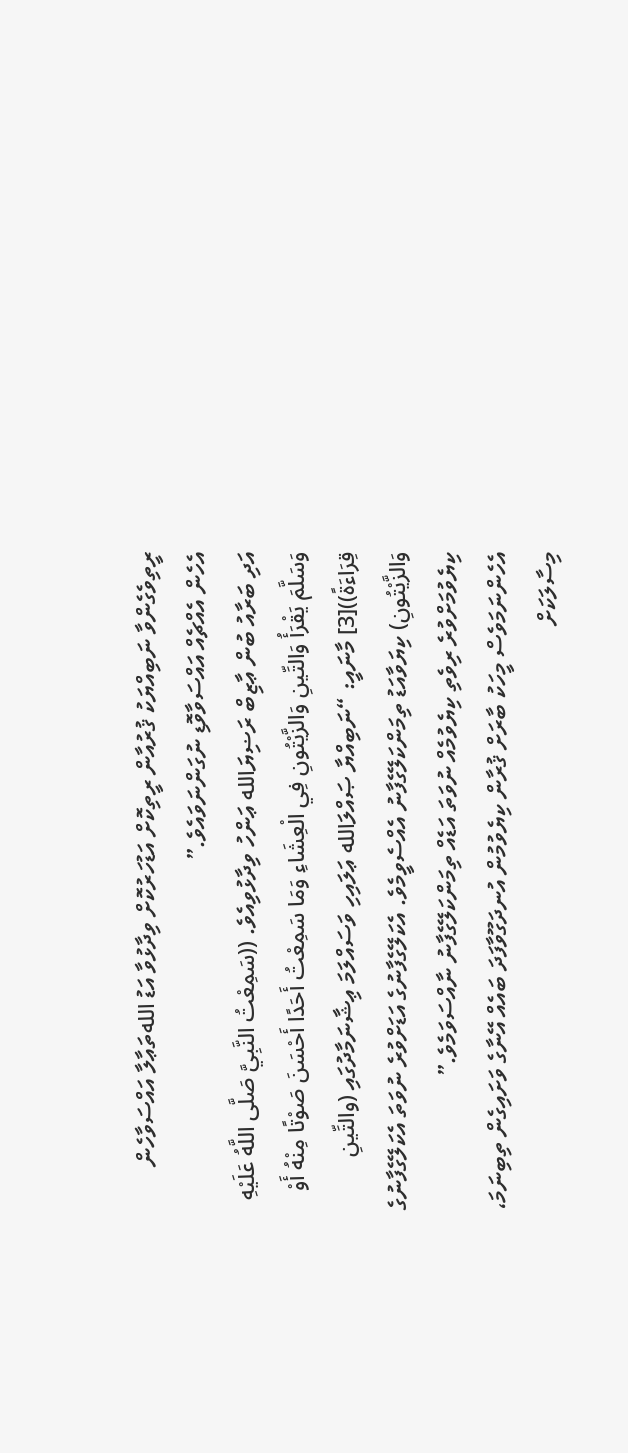ރީތިވެގެންވާ ނަބިއްޔަކު ޤުރުއާން ރީތިކޮށް އަޑުހަރުކޮށް ވިދާޅުވާ އަޑު اللهތަޢާލާ އައްސަވާހެން އެހެން އެއްޗެއް އައްސަވާވޮޑި ނުގަންނަވައެވެ.”
އަދި ބަރާއު ބުން ޢާޒިބް ރަޟިޔަالله ޢަންހު ވިދާޅުވިއެވެ. ((سَمِعْتُ النَّبِيَّ صَلَّى اللَّهُ عَلَيْهِ وَسَلَّمَ يَقْرَأُ وَالتِّينِ وَالزَّيْتُونِ فِي الْعِشَاءِ وَمَا سَمِعْتُ أَحَدًا أَحْسَنَ صَوْتًا مِنْهُ أَوْ قِرَاءَةً))[3] މާނައީ: “ނަބިއްޔާ ޞައްލަالله ޢަލައިހި ވަސައްލަމަ ޢިޝާނަމާދުގައި (والتِّينِ وَالزَّيْتُونِ) ކިޔަވާއަޑު ތިމަންކަލޭގެފާނު އެއްސެވީމެވެ. އެކަލޭގެފާނުގެ އަޑަށްވުރެ ނުވަތަ އެކަލޭގެފާނުގެ ކިޔެވުމަށްވުރެ ރިވެތި ކިޔެވުމެއް ނުވަތަ އަޑެއް ތިމަންކަލޭގެފާނު ނާއްސަވަމެވެ.”
އެހެންނަމަވެސް މީހަކު ބާރަށް ޤުރާން ކިޔެވުމުން އުނދަގޫވާފަދަ ބައެއް އޭނާގެ ވަށައިގެން ތިބިނަމަ، މިސާލަކަށް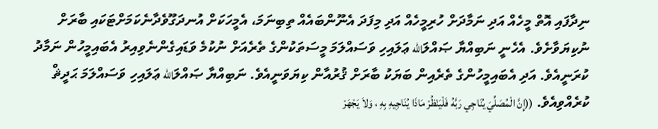ނިދާފައި އޮތް މީހެއް އަދި ނަމާދަށް ހުރިމީހެއް އަދި މިފަދަ އެނޫންބައެއް ތިބިނަމަ، އެމީހަކަށް އުނދަގޫވެދާނެކަމަށްޓަކައި ބާރަށް ނުކިޔަވާށެވެ. އެހެނީ ނަބިއްޔާ ޞައްލަالله ޢަލައިހި ވަސައްލަމަ މީސަތަކުންގެ ތެރެއަށް ނުކުމެ ވަޑައިގެންނެވިއިރު އެބައިމީހުން ނަމާދު ކުރަނީއެވެ. އަދި އެބައިމީހުންގެ ތެރެއިން ބަޔަކު ބާރަށް ޤުރުއާން ކިޔަވަނީއެވެ. ނަބިއްޔާ ޞައްލަالله ޢަލައިހި ވަސައްލަމަ ޙަދީޘް ކުރެއްވިއެވެ. ((إِنَّ الْمُصَلِّيَ يُنَاجِي رَبَّهُ فَلْيَنْظُرْ مَاذَا يُنَاجِيهِ بِهِ ، وَلاَ يَجْهَرْ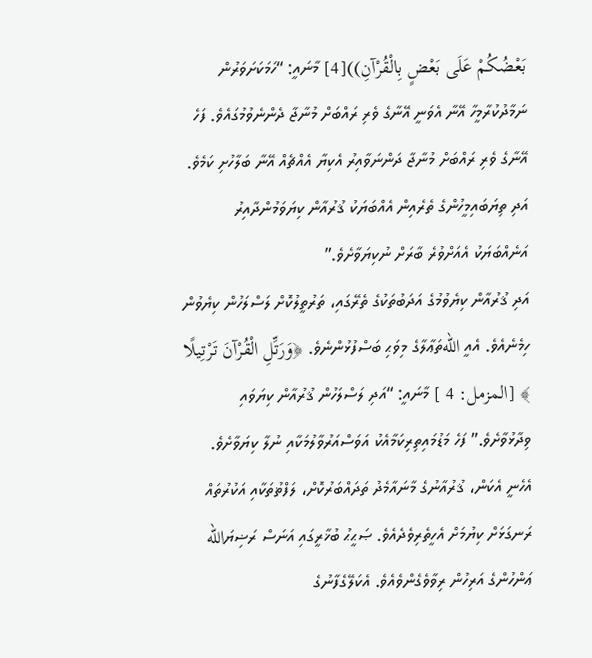بَعْضُكُمْ عَلَى بَعْضٍ بِالْقُرْآنِ))[4] މާނައީ: “ހަމަކަށަވަރުން ނަމާދުކުރާމީހާ އޭނާ އެވަނީ އޭނާގެ ވެރި ރައްބަށް މުނާޖާ ދެންނެވުމުގައެވެ. ފަހެ އޭނާގެ ވެރި ރައްބަށް މުނާޖާ ދަންނަވާއިރު އެކިޔާ އެއްޗެއް އޭނާ ބަލާހުށި ކަމެވެ. އަދި ތިޔަބައިމީހުންގެ ތެރެއިން އެއްބަޔަކު ޤުރުއާން ކިޔަވަމުންދާއިރު އަނެއްބަޔަކު އެއަށްވުރެ ބާރަށް ނުކިޔަވާށެވެ.”
އަދި ޤުރުއާން ކިޔެވުމުގެ އަދަބުތަކުގެ ތެރޭގައި، ތަރުތީލުކޮށް ލަސްލަހުން ކިޔެވުން ހިމެނެއެވެ. އެއީ اللهތަޢާލާގެ މިވަޙި ބަސްފުޅުންނެވެ. ﴿وَرَتِّلِ الْقُرْآنَ تَرْتِيلًا ﴾ [المزمل: 4 ] މާނައީ: “އަދި ލަސްލަހުން ޤުރުއާން ކިޔަވައި ވިދާޅުވާށެވެ.” ފަހެ މަޑުމައިތިރިކަމާއެކު އަވަސްއަރުވާލުމަކާއި ނުލާ ކިޔަވާށެވެ. އެހެނީ އެކަން، ޤުރުއާނުގެ މާނައާމެދު ތަދައްބަރުކޮށް، ލަފްޡުތަކާއި އަކުރުތައް ރަނގަޅަށް ކިޔުމަށް އެހީތެރިވެދެއެވެ. ޞަޙީޙު ބުޚާރީގައި އަނަސް ރަޟިޔަالله ޢަންހުންގެ އަރިހުން ރިވާވެގެންވެއެވެ. އެކަލޭގެފާނުގެ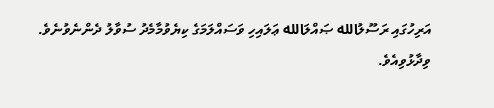އަރިހުގައި ރަސޫލުالله ޞައްލަالله ޢަލައިހި ވަސައްލަމަގެ ކިޔެވުމާމެދު ސުވާލު ދެންނެވުނެވެ. ވިދާޅުވިއެވެ.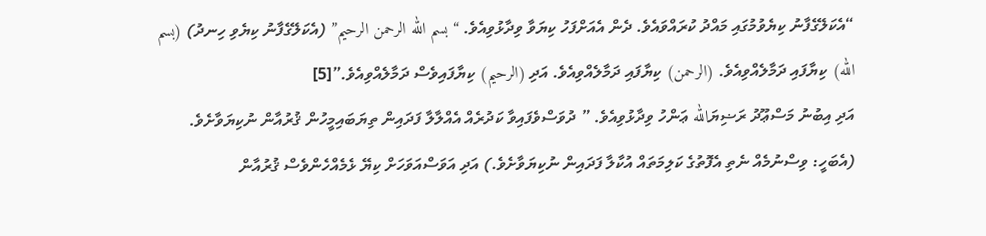“އެކަލޭގެފާނު ކިޔެވުމުގައި މައްދު ކުރައްވައެވެ. ދެން އެއަށްފަހު ކިޔަވާ ވިދާޅުވިއެވެ. “بسم الله الرحمن الرحيم” (އެކަލޭގެފާނު ކިޔެވި ހިނދު) (بسم الله) ކިޔާފައި ދަމާލެއްވިއެވެ. (الرحمن) ކިޔާފައި ދަމާލެއްވިއެވެ. އަދި (الرحيم) ކިޔާފައިވެސް ދަމާލެއްވިއެވެ.”[5]
އަދި އިބުނު މަސްޢޫދު ރަޟިޔަالله ޢަންހު ވިދާޅުވިއެވެ. ” ދުވަސްވެފައިވާ ކަދުރެއް އެއްލާލާ ފަދައިން ތިޔަބައިމީހުން ޤުރުއާން ނުކިޔަވާށެވެ. (އެބަހީ: ވިސްނުމެއް ނެތި އެފޮތުގެ ކަލިމަތައް އުކާލާ ފަދައިން ނުކިޔަވާށެވެ.) އަދި އަވަސްއަވަހަށް ކިޔޭ ޅެމެއްހެންވެސް ޤުރުއާން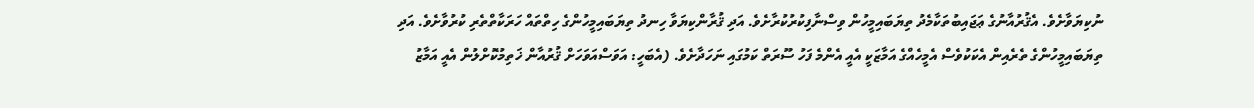ނުކިޔަވާށެވެ. އެޤުރުއާނުގެ ޢަޖައިބުތަކާމެދު ތިޔަބައިމީހުން ވިސްނާފިކުރުކުރާށެވެ. އަދި ޤުރާންކިޔަވާ ހިނދު ތިޔަބައިމީހުންގެ ހިތްތައް ހަރަކާތްތެރި ކުރުވާށެވެ. އަދި ތިޔަބައިމީހުންގެ ތެރެއިން އެކަކުވެސް އެމީހެއްގެ އަމާޒަކީ އެއީ އެންމެ ފަހު ސޫރަތް ކަމުގައި ނަހަދާށެވެ. (އެބަހީ: އަވަސްއަވަހަށް ޤުރުއާން ޚަތިމުކޮށްލުން އެއީ އަމާޒު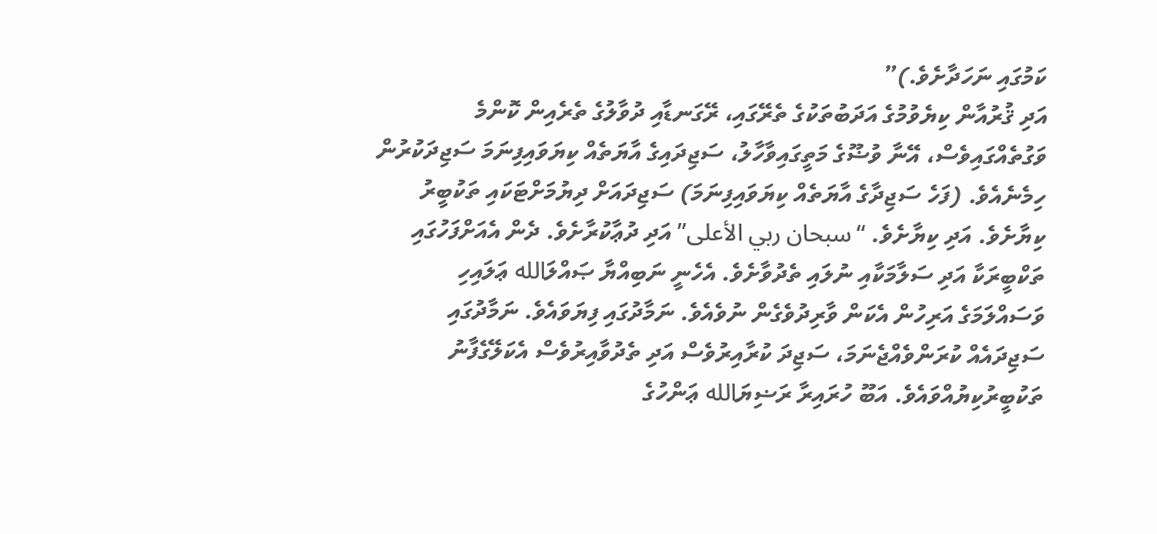ކަމުގައި ނަހަދާށެވެ.)”
އަދި ޤުރުއާން ކިޔެވުމުގެ އަދަބުތަކުގެ ތެރޭގައި، ރޭގަނޑާއި ދުވާލުގެ ތެރެއިން ކޮންމެ ވަގުތެއްގައިވެސް، އޭނާ ވުޟޫގެ މަތީގައިވާހާލު، ސަޖިދައިގެ އާޔަތެއް ކިޔަވައިފިނަމަ ސަޖިދަކުރުން ހިމެނެއެވެ. (ފަހެ ސަޖިދާގެ އާޔަތެއް ކިޔަވައިފިނަމަ) ސަޖިދައަށް ދިޔުމަށްޓަކައި ތަކުބީރު ކިޔާށެވެ. އަދި ކިޔާށެވެ. “سبحان ربي الأعلى” އަދި ދުޢާކުރާށެވެ. ދެން އެއަށްފަހުގައި ތަކްބީރަކާ އަދި ސަލާމަކާއި ނުލައި ތެދުވާށެވެ. އެހެނީ ނަބިއްޔާ ޞައްލަالله ޢަލައިހި ވަސައްލަމަގެ އަރިހުން އެކަން ވާރިދުވެގެން ނުވެއެވެ. ނަމާދުގައި ފިޔަވައެވެ. ނަމާދުގައި ސަޖިދައެއް ކުރަންވެއްޖެނަމަ، ސަޖިދަ ކުރާއިރުވެސް އަދި ތެދުވާއިރުވެސް އެކަލޭގެފާނު ތަކުބީރުކިޔުއްވައެވެ. އަބޫ ހުރައިރާ ރަޟިޔަالله ޢަންހުގެ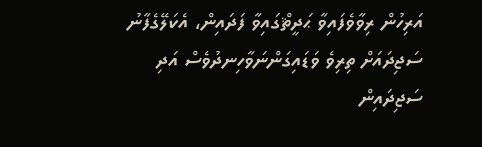އަރިހުން ރިވާވެފައިވާ ޙަދީޘްގައިވާ ފަދައިން، އެކަލޭގެފާނު ސަޖިދައަށް ތިރިވެ ވަޑައިގަންނަވާހިނދުވެސް އަދި ސަޖިދައިން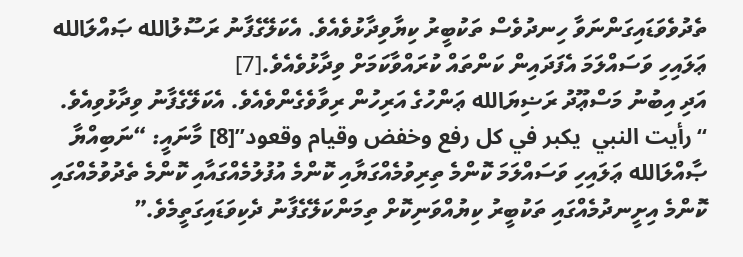ތެދުވެވަޑައިގަންނަވާ ހިނދުވެސް ތަކުބީރު ކިޔާވިދާޅުވެއެވެ. އެކަލޭގެފާނު ރަސޫލުالله ޞައްލަالله ޢަލައިހި ވަސައްލަމަ އެފަދައިން ކަންތައް ކުރައްވާކަމަށް ވިދާޅުވެއެވެ.[7]
އަދި އިބުނު މަސްޢޫދު ރަޟިޔަالله ޢަންހުގެ އަރިހުން ރިވާވެގެންވެއެވެ. އެކަލޭގެފާނު ވިދާޅުވިއެވެ. “رأيت النبي  يكبر في كل رفع وخفض وقيام وقعود”[8] މާނައީ: “ނަބިއްޔާ ޞާއްލަالله ޢަލައިހި ވަސައްލަމަ ކޮންމެ ތިރިވުމެއްގަޔާއި ކޮންމެ އުފުލުމެއްގައާއި ކޮންމެ ތެދުވުމެއްގައި ކޮންމެ އިށީނދުމެއްގައި ތަކުބީރު ކިޔުއްވަނިކޮށް ތިމަންކަލޭގެފާނު ދެކިވަޑައިގަތީމެވެ.”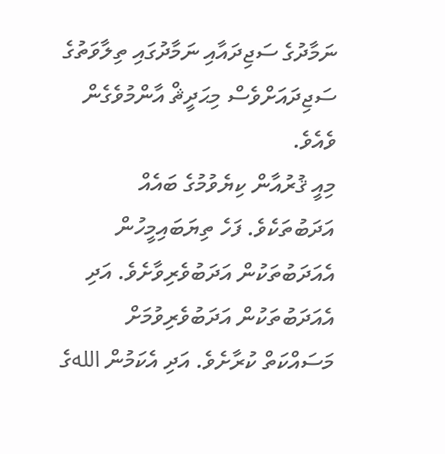ނަމާދުގެ ސަޖިދައާއި ނަމާދުގައި ތިލާވަތުގެ ސަޖިދައަށްވެސް މިޙަދީޘް އާންމުވެގެން ވެއެވެ.
މިއީ ޤުރުއާން ކިޔެވުމުގެ ބައެއް އަދަބުތަކެވެ. ފަހެ ތިޔަބައިމީހުން އެއަދަބުތަކުން އަދަބުވެރިވާށެވެ. އަދި އެއަދަބުތަކުން އަދަބުވެރިވުމަށް މަސައްކަތް ކުރާށެވެ. އަދި އެކަމުން اللهގެ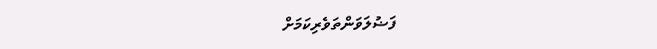ފަޟުލަވަންތަވެރިކަމަށް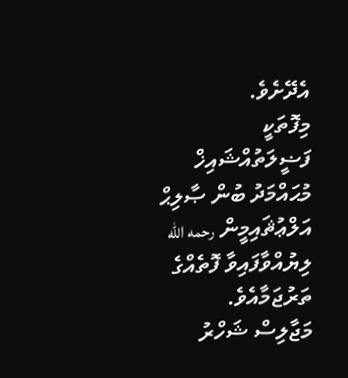އެދޭށެވެ.
މިފޮތަކީ ފަޟީލަތުއްޝައިޚް މުޙައްމަދު ބުން ޞާލިޙް އަލްޢުޘައިމީން رحمه الله ލިޔުއްވާފައިވާ ފޮތެއްގެ ތަރުޖަމާއެވެ.
މަޖާލިސް ޝަހްރު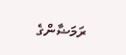ރަމަޟާންގެ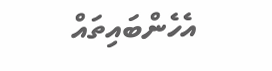އެހެންބައިތައް